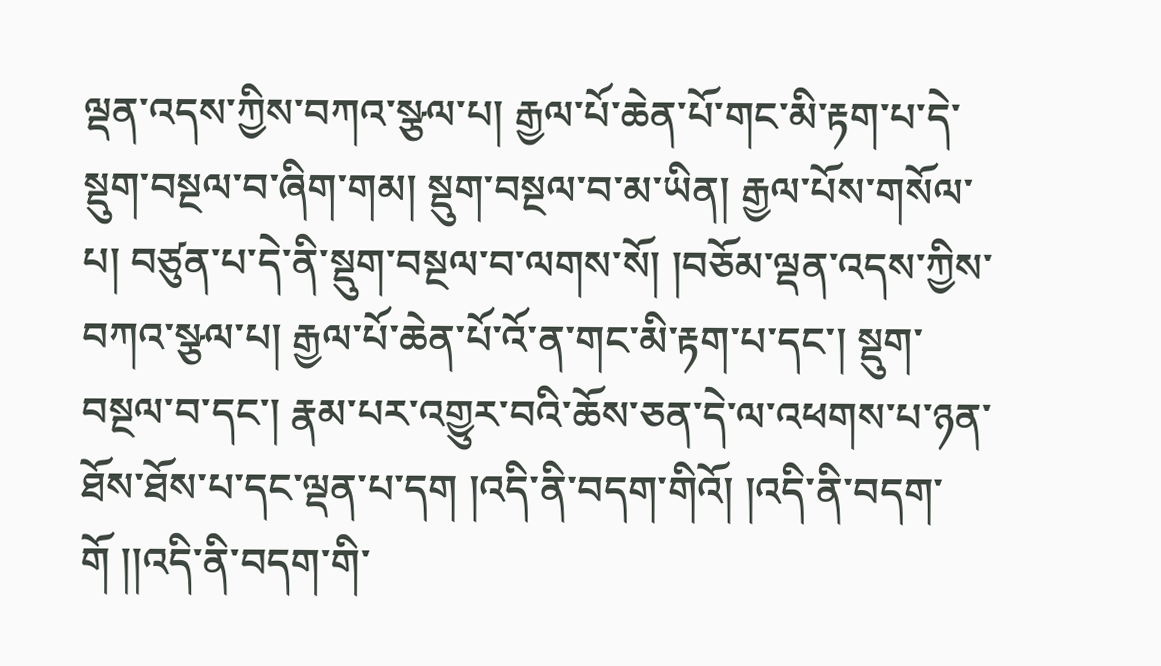ལྡན་འདས་ཀྱིས་བཀའ་སྩལ་པ། རྒྱལ་པོ་ཆེན་པོ་གང་མི་རྟག་པ་དེ་སྡུག་བསྔལ་བ་ཞིག་གམ། སྡུག་བསྔལ་བ་མ་ཡིན། རྒྱལ་པོས་གསོལ་པ། བཙུན་པ་དེ་ནི་སྡུག་བསྔལ་བ་ལགས་སོ། །བཅོམ་ལྡན་འདས་ཀྱིས་བཀའ་སྩལ་པ། རྒྱལ་པོ་ཆེན་པོ་འོ་ན་གང་མི་རྟག་པ་དང་། སྡུག་བསྔལ་བ་དང་། རྣམ་པར་འགྱུར་བའི་ཆོས་ཅན་དེ་ལ་འཕགས་པ་ཉན་ཐོས་ཐོས་པ་དང་ལྡན་པ་དག །འདི་ནི་བདག་གིའོ། །འདི་ནི་བདག་གོ །།འདི་ནི་བདག་གི་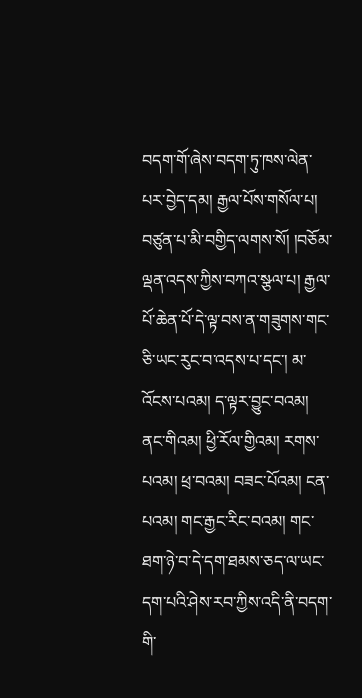བདག་གོ་ཞེས་བདག་ཏུ་ཁས་ལེན་པར་བྱེད་དམ། རྒྱལ་པོས་གསོལ་པ། བཙུན་པ་མི་བགྱིད་ལགས་སོ། །བཅོམ་ལྡན་འདས་ཀྱིས་བཀའ་སྩལ་པ། རྒྱལ་པོ་ཆེན་པོ་དེ་ལྟ་བས་ན་གཟུགས་གང་ཅི་ཡང་རུང་བ་འདས་པ་དང་། མ་འོངས་པའམ། ད་ལྟར་བྱུང་བའམ། ནང་གིའམ། ཕྱི་རོལ་གྱིའམ། རགས་པའམ། ཕྲ་བའམ། བཟང་པོའམ། ངན་པའམ། གང་རྒྱང་རིང་བའམ། གང་ཐག་ཉེ་བ་དེ་དག་ཐམས་ཅད་ལ་ཡང་དག་པའི་ཤེས་རབ་ཀྱིས་འདི་ནི་བདག་གི་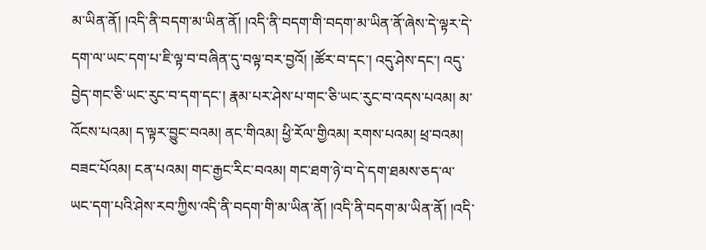མ་ཡིན་ནོ། །འདི་ནི་བདག་མ་ཡིན་ནོ། །འདི་ནི་བདག་གི་བདག་མ་ཡིན་ནོ་ཞེས་དེ་ལྟར་དེ་དག་ལ་ཡང་དག་པ་ཇི་ལྟ་བ་བཞིན་དུ་བལྟ་བར་བྱའོ། །ཚོར་བ་དང་། འདུ་ཤེས་དང་། འདུ་བྱེད་གང་ཅི་ཡང་རུང་བ་དག་དང་། རྣམ་པར་ཤེས་པ་གང་ཅི་ཡང་རུང་བ་འདས་པའམ། མ་འོངས་པའམ། ད་ལྟར་བྱུང་བའམ། ནང་གིའམ། ཕྱི་རོལ་གྱིའམ། རགས་པའམ། ཕྲ་བའམ། བཟང་པོའམ། ངན་པའམ། གང་རྒྱང་རིང་བའམ། གང་ཐག་ཉེ་བ་དེ་དག་ཐམས་ཅད་ལ་ཡང་དག་པའི་ཤེས་རབ་ཀྱིས་འདི་ནི་བདག་གི་མ་ཡིན་ནོ། །འདི་ནི་བདག་མ་ཡིན་ནོ། །འདི་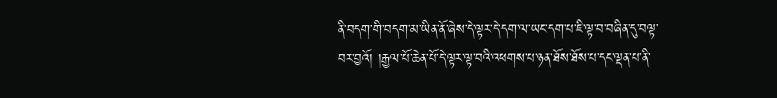ནི་བདག་གི་བདག་མ་ཡིན་ནོ་ཞེས་དེ་ལྟར་དེ་དག་ལ་ཡང་དག་པ་ཇི་ལྟ་བ་བཞིན་དུ་བལྟ་བར་བྱའོ། །རྒྱལ་པོ་ཆེན་པོ་དེ་ལྟར་ལྟ་བའི་འཕགས་པ་ཉན་ཐོས་ཐོས་པ་དང་ལྡན་པ་ནི་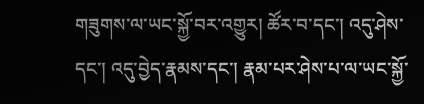གཟུགས་ལ་ཡང་སྐྱོ་བར་འགྱུར། ཚོར་བ་དང་། འདུ་ཤེས་དང་། འདུ་བྱེད་རྣམས་དང་། རྣམ་པར་ཤེས་པ་ལ་ཡང་སྐྱོ་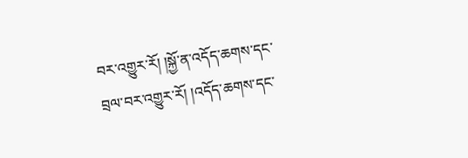བར་འགྱུར་རོ། །སྐྱོ་ན་འདོད་ཆགས་དང་བྲལ་བར་འགྱུར་རོ། །འདོད་ཆགས་དང་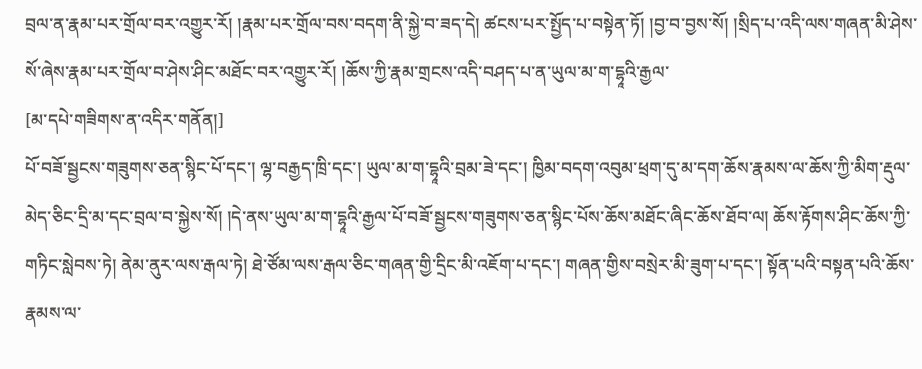བྲལ་ན་རྣམ་པར་གྲོལ་བར་འགྱུར་རོ། །རྣམ་པར་གྲོལ་བས་བདག་ནི་སྐྱེ་བ་ཟད་དེ། ཚངས་པར་སྤྱོད་པ་བསྟེན་ཏོ། །བྱ་བ་བྱས་སོ། །སྲིད་པ་འདི་ལས་གཞན་མི་ཤེས་སོ་ཞེས་རྣམ་པར་གྲོལ་བ་ཤེས་ཤིང་མཐོང་བར་འགྱུར་རོ། །ཆོས་ཀྱི་རྣམ་གྲངས་འདི་བཤད་པ་ན་ཡུལ་མ་ག་དྷཱའི་རྒྱལ་
[མ་དཔེ་གཟིགས་ན་འདིར་གནོན།]
པོ་བཟོ་སྦྱངས་གཟུགས་ཅན་སྙིང་པོ་དང་། ལྷ་བརྒྱད་ཁྲི་དང་། ཡུལ་མ་ག་དྷཱའི་བྲམ་ཟེ་དང་། ཁྱིམ་བདག་འབུམ་ཕྲག་དུ་མ་དག་ཆོས་རྣམས་ལ་ཆོས་ཀྱི་མིག་རྡུལ་མེད་ཅིང་དྲི་མ་དང་བྲལ་བ་སྐྱེས་སོ། །དེ་ནས་ཡུལ་མ་ག་དྷཱའི་རྒྱལ་པོ་བཟོ་སྦྱངས་གཟུགས་ཅན་སྙིང་པོས་ཆོས་མཐོང་ཞིང་ཆོས་ཐོབ་ལ། ཆོས་རྟོགས་ཤིང་ཆོས་ཀྱི་གཏིང་སླེབས་ཏེ། ནེམ་ནུར་ལས་རྒལ་ཏེ། ཐེ་ཙོམ་ལས་རྒལ་ཅིང་གཞན་གྱི་དྲིང་མི་འཇོག་པ་དང་། གཞན་གྱིས་བསྲེར་མི་ཟུག་པ་དང་། སྟོན་པའི་བསྟན་པའི་ཆོས་རྣམས་ལ་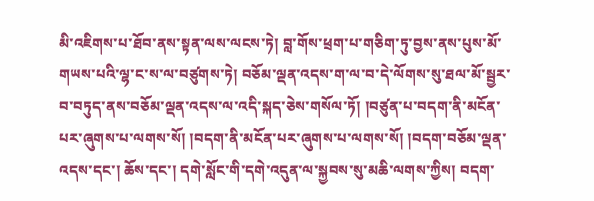མི་འཇིགས་པ་ཐོབ་ནས་སྟན་ལས་ལངས་ཏེ། བླ་གོས་ཕྲག་པ་གཅིག་ཏུ་བྱས་ནས་པུས་མོ་གཡས་པའི་ལྷ་ང་ས་ལ་བཙུགས་ཏེ། བཅོམ་ལྡན་འདས་ག་ལ་བ་དེ་ལོགས་སུ་ཐལ་མོ་སྦྱར་བ་བཏུད་ནས་བཅོམ་ལྡན་འདས་ལ་འདི་སྐད་ཅེས་གསོལ་ཏོ། །བཙུན་པ་བདག་ནི་མངོན་པར་ཞུགས་པ་ལགས་སོ། །བདག་ནི་མངོན་པར་ཞུགས་པ་ལགས་སོ། །བདག་བཅོམ་ལྡན་འདས་དང་། ཆོས་དང་། དགེ་སློང་གི་དགེ་འདུན་ལ་སྐྱབས་སུ་མཆི་ལགས་ཀྱིས། བདག་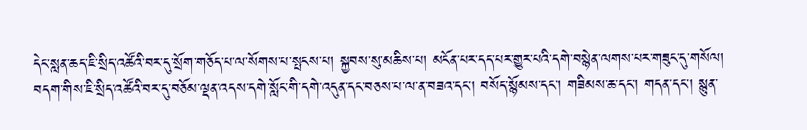དེང་སླན་ཆད་ཇི་སྲིད་འཚོའི་བར་དུ་སྲོག་གཅོད་པ་ལ་སོགས་པ་སྤངས་པ། སྐྱབས་སུ་མཆིས་པ། མངོན་པར་དད་པར་གྱུར་པའི་དགེ་བསྙེན་ལགས་པར་གཟུང་དུ་གསོལ། བདག་གིས་ཇི་སྲིད་འཚོའི་བར་དུ་བཅོམ་ལྡན་འདས་དགེ་སློང་གི་དགེ་འདུན་དང་བཅས་པ་ལ་ན་བཟའ་དང་། བསོད་སྙོམས་དང་། གཟིམས་ཆ་དང་། གདན་དང་། སྙུན་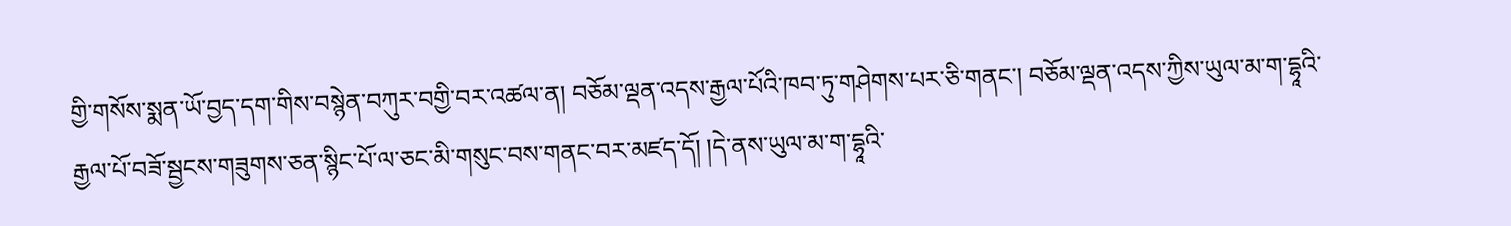གྱི་གསོས་སྨན་ཡོ་བྱད་དག་གིས་བསྙེན་བཀུར་བགྱི་བར་འཚལ་ན། བཅོམ་ལྡན་འདས་རྒྱལ་པོའི་ཁབ་ཏུ་གཤེགས་པར་ཅི་གནང་། བཅོམ་ལྡན་འདས་ཀྱིས་ཡུལ་མ་ག་དྷཱའི་རྒྱལ་པོ་བཟོ་སྦྱངས་གཟུགས་ཅན་སྙིང་པོ་ལ་ཅང་མི་གསུང་བས་གནང་བར་མཛད་དོ། །དེ་ནས་ཡུལ་མ་ག་དྷཱའི་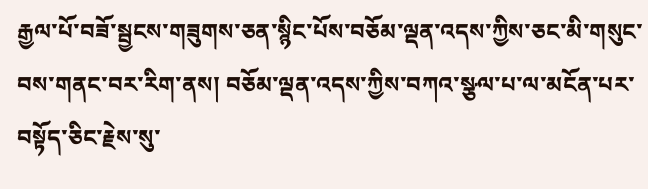རྒྱལ་པོ་བཟོ་སྦྱངས་གཟུགས་ཅན་སྙིང་པོས་བཅོམ་ལྡན་འདས་ཀྱིས་ཅང་མི་གསུང་བས་གནང་བར་རིག་ནས། བཅོམ་ལྡན་འདས་ཀྱིས་བཀའ་སྩལ་པ་ལ་མངོན་པར་བསྟོད་ཅིང་རྗེས་སུ་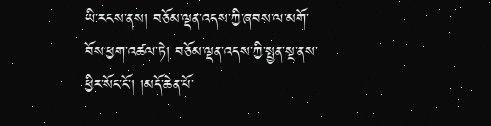ཡི་རངས་ནས། བཅོམ་ལྡན་འདས་ཀྱི་ཞབས་ལ་མགོ་བོས་ཕྱག་འཚལ་ཏེ། བཅོམ་ལྡན་འདས་ཀྱི་སྤྱན་སྔ་ནས་ཕྱིར་སོང་ངོ་། །མདོ་ཆེན་པོ་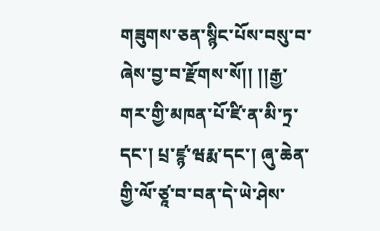གཟུགས་ཅན་སྙིང་པོས་བསུ་བ་ཞེས་བྱ་བ་རྫོགས་སོ།། །།རྒྱ་གར་གྱི་མཁན་པོ་ཛི་ན་མི་ཏྲ་དང་། པྲ་ཛྙ་ཝརྨ་དང་། ཞུ་ཆེན་གྱི་ལོ་ཙཱ་བ་བན་དེ་ཡེ་ཤེས་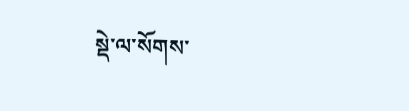སྡེ་ལ་སོགས་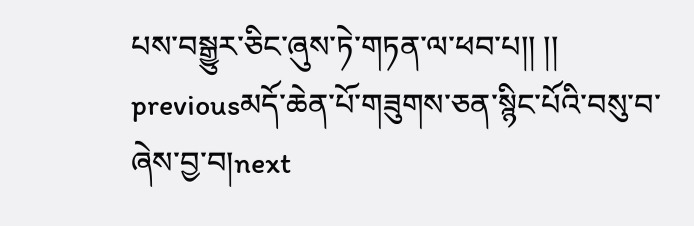པས་བསྒྱུར་ཅིང་ཞུས་ཏེ་གཏན་ལ་ཕབ་པ།། །།
previousམདོ་ཆེན་པོ་གཟུགས་ཅན་སྙིང་པོའི་བསུ་བ་ཞེས་བྱ་བ།next